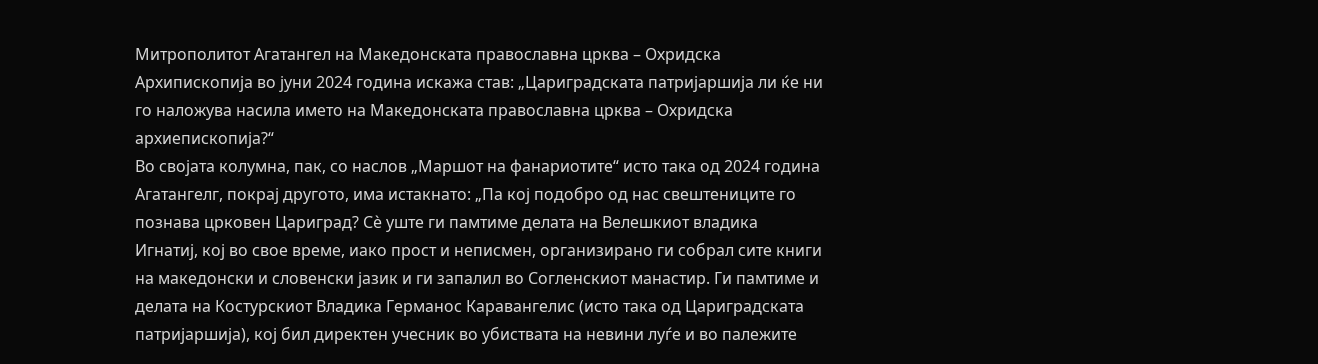Митрополитот Агатангел на Македонската православна црква – Охридска Архипископија во јуни 2024 година искажа став: „Цариградската патријаршија ли ќе ни го наложува насила името на Македонската православна црква – Охридска архиепископија?“
Во својата колумна, пак, со наслов „Маршот на фанариотите“ исто така од 2024 година Агатангелг, покрај другото, има истакнато: „Па кој подобро од нас свештениците го познава црковен Цариград? Сè уште ги памтиме делата на Велешкиот владика Игнатиј, кој во свое време, иако прост и неписмен, организирано ги собрал сите книги на македонски и словенски јазик и ги запалил во Согленскиот манастир. Ги памтиме и делата на Костурскиот Владика Германос Каравангелис (исто така од Цариградската патријаршија), кој бил директен учесник во убиствата на невини луѓе и во палежите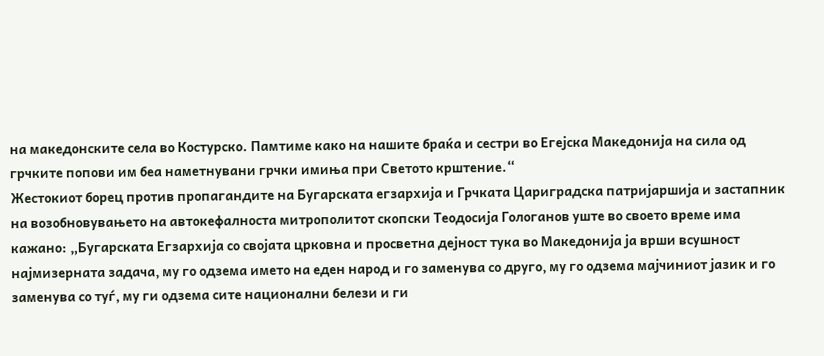на македонските села во Костурско. Памтиме како на нашите браќа и сестри во Егејска Македонија на сила од грчките попови им беа наметнувани грчки имиња при Светото крштение.“
Жестокиот борец против пропагандите на Бугарската егзархија и Грчката Цариградска патријаршија и застапник на возобновувањето на автокефалноста митрополитот скопски Теодосија Гологанов уште во своето време има кажано: „Бугарската Егзархија со својата црковна и просветна дејност тука во Македонија ја врши всушност најмизерната задача, му го одзема името на еден народ и го заменува со друго, му го одзема мајчиниот јазик и го заменува со туѓ, му ги одзема сите национални белези и ги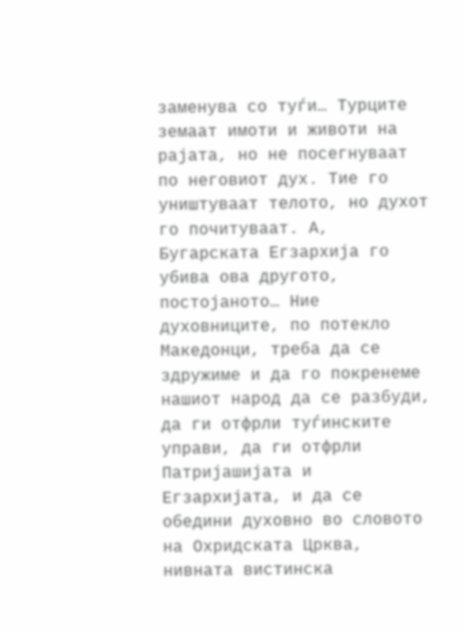заменува со туѓи… Турците земаат имоти и животи на рајата, но не посегнуваат по неговиот дух. Тие го уништуваат телото, но духот го почитуваат. А, Бугарската Егзархија го убива ова другото, постојаното… Ние духовниците, по потекло Македонци, треба да се здружиме и да го покренеме нашиот народ да се разбуди, да ги отфрли туѓинските управи, да ги отфрли Патријашијата и Егзархијата, и да се обедини духовно во словото на Охридската Црква, нивната вистинска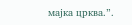мајка црква.”.